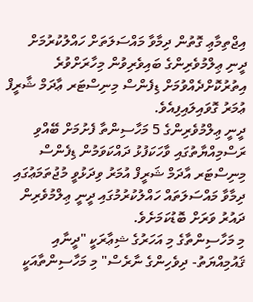އިޖްތިމާޢި ގޮތުން ދިމާވާ މައްސަލަތަށް ހައްލުކުރުމަށް ދީނި ޢިލްމުވެރިންގެ ބައިވެރިވުން މިހާރަށްވުރެ އިތުރުކޮށްދެއްވުމަށް ޑިފެންސް މިނިސްޓަރ ޢާދަމް ޝާރީފް ޢުމަރު ގޮވައިލައިފިއެވެ.
ދީނީ ޢިލްމުވެރިންގެ 5 މަހާސިންތާ ފެށުމަށް ބޭއްވި ރަސްމިއްޔާތުގައި ވާހަކަފުޅު ދައްކަވަމުން ޑިފެންސް މިނިސްޓަރ އާދަމް ޝަރީފް އުމަރު ވިދަޅުވީ މުޖުތަމަޢުގައި ދިމާވާ މައްސަލަތައް ހައްލުކުރުމުގައި ދީނީ ޢިލްމުވެރިން ދައުރު ވަރަށް ބޮޑުކަމަށެވެ.
މި މަހާސިންތާގެ މި އަހަރުގެ ޝިޢާރަކީ "ދީނާއި ޤައުމިއްޔަތު- ދިވެހިންގެ ނާރެސް" މި މަހާސިންތާއަކީ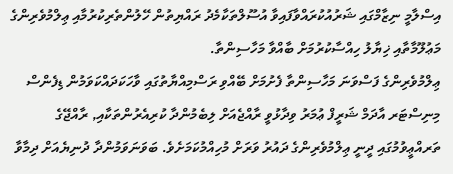އިސްލާމީ ނިޒާމްގައި ޝަރުއުކުރައްވާފައިވާ އުސޫލްތަކާމެދު ރައްޔިތުން ހޭލުންތެރިކުރުމާއި ޢިލްމުވެރިންގެ މަޢުލޫމާތާއި ޚިޔާލު ހިއްސާކުރުމަށް ބާއްވާ މަހާސިންތާ.
ޢިލްމުވެރިންގެ ފަސްވަނަ މަހާސިންތާ ފެށުމަށް ބޭއްވި ރަސްމިއްޔާތުގައި ވާހަކަދައްކަވަމުން ޑިފެންސް މިނިސްޓަރ އާދަމް ޝަރީފް ޢުމަރު ވިދާޅުވީ ރާއްޖެއަށް ލިބެމުންދާ ކުރިއެރުންތަކާއި, ރާއްޖޭގެ ތަރއްޢީވުމުގައި ދީނީ ޢިލްމުވެރިންގެ ދައުރު ވަރަށް މުހިއްމުކަމަށެވެ. ބަވަނަވަމުންދާ ދުނިޔެއަށް ދިމާވާ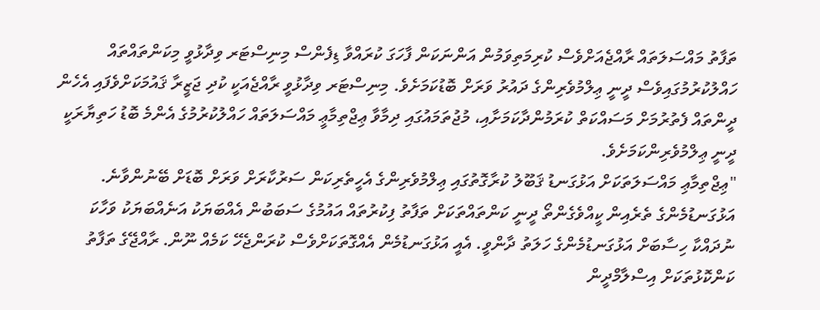ތަފާތު މައްސަލަތައް ރާއްޖެއަށްވެސް ކުރިމަތިވަމުން އަންނަކަން ފާހަގަ ކުރައްވާ ޑިފެންސް މިނިސްޓަރ ވިދާޅުވީ މިކަންތައްތައް ހައްލުކުރުމުގައިވެސް ދީނީ ޢިލްމުވެރިންގެ ދައުރު ވަރަށް ބޮޑުކަމަށެވެ. މިނިސްޓަރ ވިދާޅުވީ ރާއްޖެއަކީ ކުދި ޖަޒީރާ ޤައުމަކަށްވެފައި އެހެން ދީންތައް ފެތުރުމަށް މަސައްކަތް ކުރަމުންދާކަމަށާއި، މުޖުތަމައުގައި ދިމާވާ ޢިޖްތިމާޢީ މައްސަލަތައް ހައްލުކުރުމުގެ އެންމެ ބޮޑު ހަތިޔާރަކީ ދީނީ ޢިލްމުވެރިންކަމަށެވެ.
"ޢިޖްތިމާޢި މައްސަލަތަކަށް އަޅުގަނޑު ޤަބޫލު ކުރާގޮތުގައި ޢިލްމުވެރިންގެ އެހީތެރިކަން ސަރުކާރަށް ވަރަށް ބޮޑަށް ބޭނުންވާނެ. އަޅުގަނޑުމެންގެ ތެރެއިން ކީއްވެގެންތޯ ދީނީ ކަންތައްތަކަށް ތަފާތު ފިކުރުތައް އައުމުގެ ސަބަބުން އެއްބަޔަކު އަނެއްބަޔަކު ވަހާކަ ނުދައްކާ ހިސާބަށް އަޅުގަނޑުމެންގެ ހަލަތު ދާންވީ. އެއީ އަޅުގަނޑުމެން އެއްގޮތަކަށްވެސް ކުރަންޖެހޭ ކަމެއް ނޫން. ރާއްޖޭގެ ތަފާތު ކަންކޮޅުތަކަށް އިސްލާމްދީން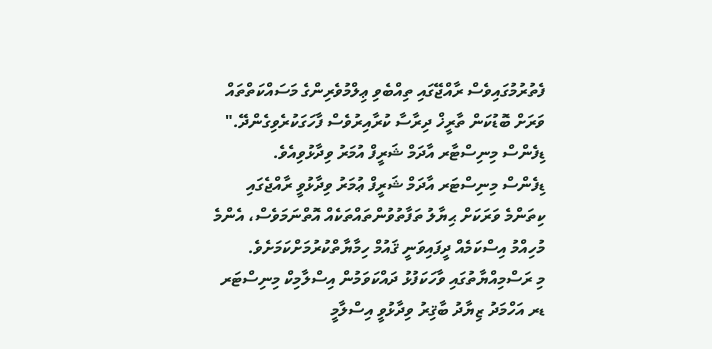ފެތުރުމުގައިވެސް ރާއްޖޭގައި ތިއްބެވި ޢިލްމުވެރިންގެ މަސައްކަތްތައް ވަރަށް ބޮޑުކަން ތާރީޚް ދިރާސާ ކުރާއިރުވެސް ފާހަގަކުރެވިގެންދޭ." ޑިފެންސް މިނިސްޓާރ އާދަމް ޝަރީފް އުމަރު ވިދާޅުވިއެވެ.
ޑިފެންސް މިނިސްޓަރ އާދަމް ޝަރީފް ޢުމަރު ވިދާޅުވީ ރާއްޖެގައި ކިތަންމެ ވަރަކަށް ޙިޔާލު ތަފާތުވުންތައްތަކެއް އޮތްނަމަވެސް، އެންމެ މުހިއްމު އިސްކަމެއް ދީފައިވަނީ ޤައުމް ހިމާޔާތްކުރުމަށްކަމަށެވެ.
މި ރަސްމިއްޔާތުގައި ވާހަކަފުޅު ދައްކަވަމުން އިސްލާމިކް މިނިސްޓަރ ޑރ އަހްމަދު ޒިޔާދު ބާޤިރު ވިދާޅުވީ އިސްލާމީ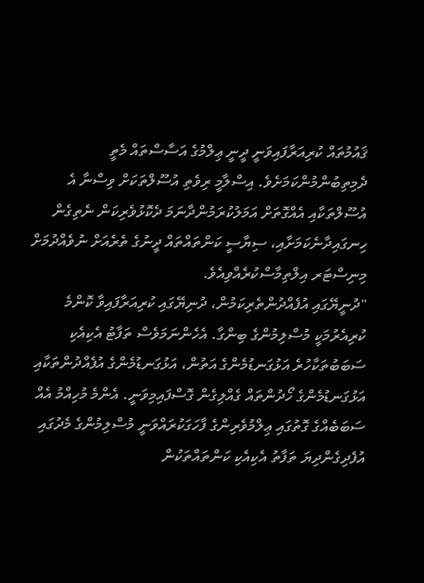ޤައުމުތައް ކުރިއަރާފައިވަނީ ދީނީ ޢިލްމުގެ އަސާސްތައް މެތީ ދެމިތިބުންމުންކަމަށެވެ. އިސްލާމީ ރިވެތި އުސޫލްތަކަށް ވިސްނާ އެ އުސޫލްތަކާއި އެއްގޮތަށް އަމަލުކުރަމުންދާނަމަ ދެކޮޅުވެރިކަން ނެތިގެން ހިނގައިދާނެކަމަށާއި، ސިޔާސީ ކަންތައްތައް ދީނުގެ ތެރެއަށް ނުވެއްދުމަށް މިނިސްޓަރ އިލްތިމާސްކުރެއްވިއެވެ.
"ދުނީޔޭގައި އުފެއްދުންތެރިކަމުން، ދުނިޔޭގައި ކުރިއަރާފައިވާ ކޮންމެ ކުރިއެރުމަކީ މުސްލިމުންގެ ބިންގާ. އެހެންނަމަވެސް ތަފާޓު އެކިއެކި ސަބަބުތަކާހުރެ އަޅުގަނޑުމެންގެ އަތުން، އަޅުގަނޑުމެންގެ އުފެއްދުންތަކާއި އަޅުގަނޑުމެންގެ ހޯދުންތައް ގެއްލިގެން ގޮސްފައިމިވަނީ. އެންމެ މުހިއްމު އެއް ސަބަބެއްގެ ގޮތުގައި ޢިލްމުވެރިންގެ ފާހަގަކުރައްވަނީ މުސްލިމުންގެ މެދުގައި އުފެދިގެންދިޔަ ތަފާތު އެކިއެކި ކަންތައްތަކުން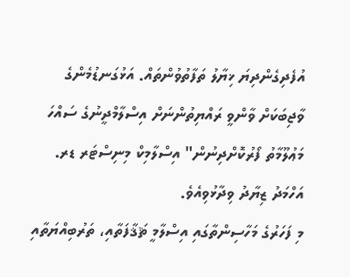އުފެދިގެންދިޔަ ޚިޔާލު ތަފާތުވުންތައް. އަޅުގަނޑުމެންގެ ވާޖިބަކަށް ވާންވީ ރައްޔިތުންނަށް އިސްލާމްދީނުގެ ސައްހަ މަޢުލޫމާތު ފޯރުކޮށްދިނުން" އިސްލާމިކް މިނިސްޓަރ ޑރ. އަހްމަދު ޒިޔާދު ވިދާޅުވިއެވެ.
މި ފަހަރުގެ މަހާސިންތާގައި އިސްލާމީ ޘަޤާފަތާއި، ތަރުބިއްޔަތާއި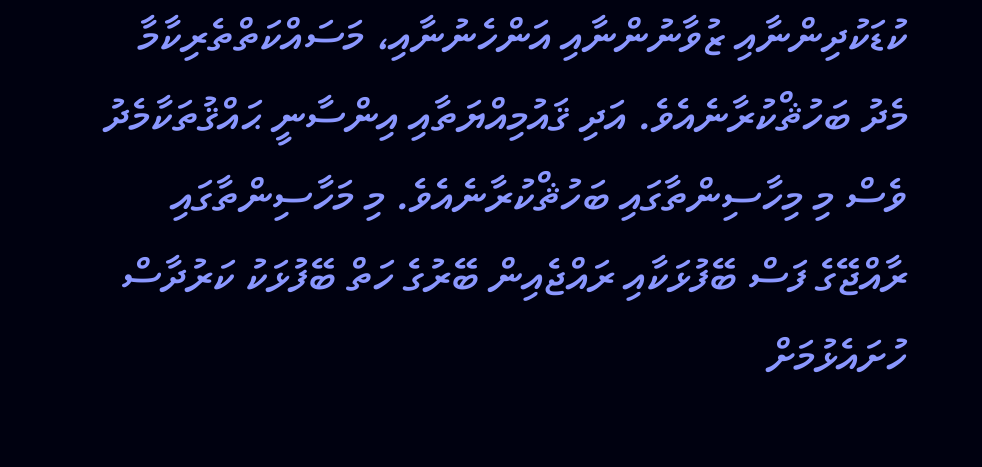ކުޑަކުދިންނާއި ޒުވާނުންނާއި އަންހެނުނާއި، މަސައްކަތްތެރިކާމާ މެދު ބަހުޘްކުރާނެއެވެ. އަދި ޤައުމިއްޔަތާއި އިންސާނީ ޙައްޤުތަކާމެދު ވެސް މި މިހާސިންތާގައި ބަހުޘްކުރާނެއެވެ. މި މަހާސިންތާގައި ރާއްޖޭގެ ފަސް ބޭފުޅަކާއި ރައްޖެއިން ބޭރުގެ ހަތް ބޭފުޅަކު ކަރުދާސް ހުށައެޅުމަށް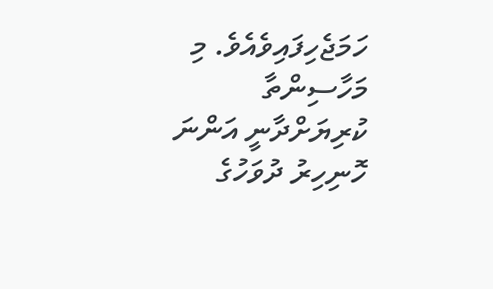ހަމަޖެހިފައިވެއެވެ. މި މަހާސިންތާ ކުރިޔަށްދާނީ އަންނަ ހޮނިހިރު ދުވަހުގެ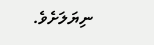ނިޔަލަށެވެ.